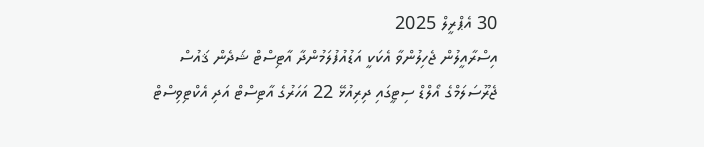30 އެޕްރީލް 2025
އިސްރާއީލުން ޖެހިލުންވާ އެކަކީ އަޑުއުފުލަމުންދާ އާޓިސްޓް ޝަދެން ޤައުސް
ޖެރޫސަލަމްގެ އޯލްޑް ސިޓީގައި ދިރިއުޅޭ 22 އަހަރުގެ އާޓިސްޓް އަދި އެކްޓިވިސްޓް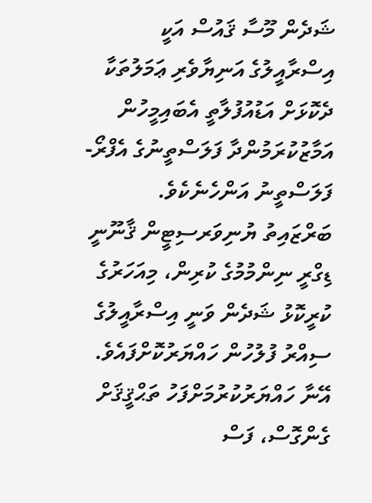ޝަދެން މޫސާ ޤައުސް އަކީ އިސްރާއީލުގެ އަނިޔާވެރި ޢަމަލުތަކާ ދެކޮޅަށް އަޑުއުފުލާތީ އެބައިމީހުން އަމާޒުކުރަމުންދާ ފަލަސްތީނުގެ އެފްރޯ-ފަލަސްތީނު އަންހެނެކެވެ.
ބަރްޒައިތު ޔުނިވަރސިޓީން ޤާނޫނީ ޑިގްރީ ނިންމުމުގެ ކުރިން، މިއަހަރުގެ ކުރީކޮޅު ޝަދެން ވަނީ އިސްރާއީލުގެ ސިއްރު ފުލުހުން ހައްޔަރުކޮށްފައެވެ. އޭނާ ހައްޔަރުކުރުމަށްފަހު ތަޙްޤީޤަށް ގެންގޮސް، ފަސް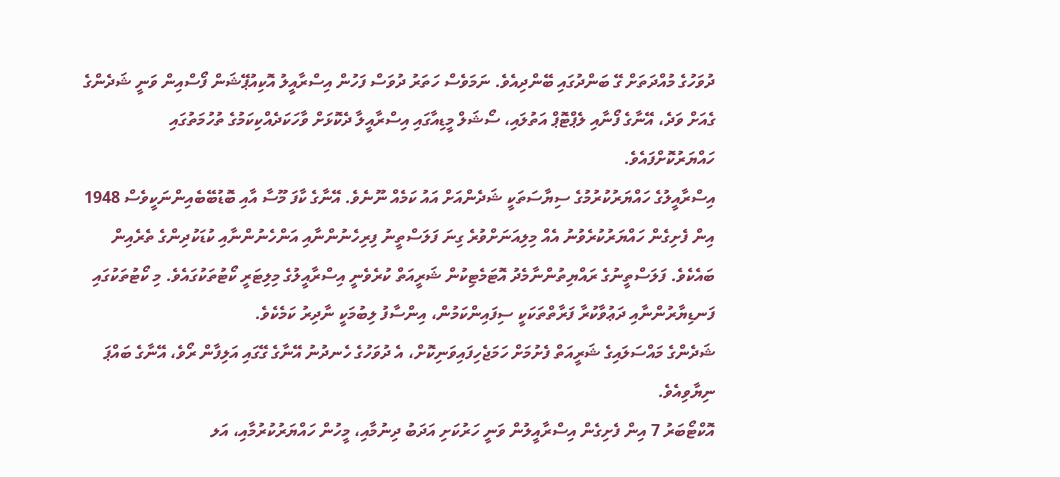ދުވަހުގެ މުއްދަތަށް ގޭ ބަންދުގައި ބޭންދިއެވެ. ނަމަވެސް ހަތަރު ދުވަސް ފަހުން އިސްރާއީލު އޮކިއުޕޭޝަން ފޯސްއިން ވަނީ ޝަދެންގެ ގެއަށް ވަދެ، އޭނާގެ ފޯނާއި ލެޕްޓޮޕް އަތުލައި، ސޯޝަލް މީޑިއާގައި އިސްރާއީލާ ދެކޮޅަށް ވާހަކަދެއްކިކަމުގެ ތުހުމަތުގައި ހައްޔަރުކޮށްފައެވެ.
އިސްރާއީލުގެ ހައްޔަރުކުރުމުގެ ސިޔާސަތަކީ ޝަދެންއަށް އައު ކަމެއް ނޫނެވެ. އޭނާގެ ކާފަ މޫސާ އާއި ބޮޑުބޭބެއިންނަކީވެސް 1948 އިން ފެށިގެން ހައްޔަރުކުރެވުނު އެއް މިލިއަނަށްވުރެ ގިނަ ފަލަސްތީނު ފިރިހެނުންނާއި އަންހެނުންނާއި ކުޑަކުދިންގެ ތެރެއިން ބައެކެވެ. ފަލަސްތީނުގެ ރައްޔިތުންނާމެދު އޮޓަމެޓިކުން ޝަރީއަތް ކުރެވެނީ އިސްރާއީލުގެ މިލިޓަރީ ކޯޓުތަކުގައެވެ. މި ކޯޓުތަކުގައި ފަނޑިޔާރުންނާއި ދަޢުވާކުރާ ފަރާތްތަކަކީ ސިފައިންކަމުން، އިންސާފު ލިބުމަކީ ނާދިރު ކަމެކެވެ.
ޝަދެންގެ މައްސަލައިގެ ޝަރީއަތް ފެށުމަށް ހަމަޖެހިފައިވަނިކޮށް، އެ ދުވަހުގެ ހެނދުނު އޭނާގެ ގޭގައި އަލިފާން ރޯވެ، އޭނާގެ ބައްޕަ ނިޔާވިއެވެ.
އޮކްޓޯބަރު 7 އިން ފެށިގެން އިސްރާއީލުން ވަނީ ހަރުކަށި އަދަބު ދިނުމާއި، މީހުން ހައްޔަރުކުރުމާއި، އަލ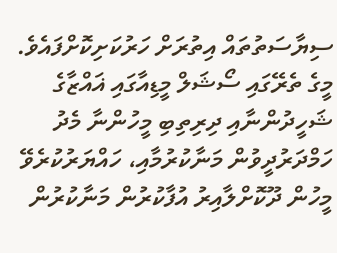ސިޔާސަތުތައް އިތުރަށް ހަރުކަށިކޮށްފައެވެ. މީގެ ތެރޭގައި ސޯޝަލް މީޑިއާގައި ޣައްޒާގެ ޝަހީދުންނާއި ދިރިތިބި މީހުންނާ މެދު ހަމްދަރުދީވުން މަނާކުރުމާއި، ހައްޔަރުކުރެވޭ މީހުން ދޫކޮށްލާއިރު އުފާކުރުން މަނާކުރުން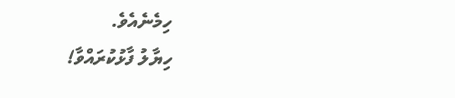ހިމެނެއެވެ.
ހިޔާލު ފާޅުކުރައްވާ!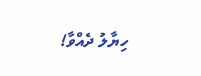ހިޔާލު ދެއްވާ!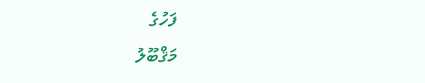ފަހުގެ
މަޤްބޫލު